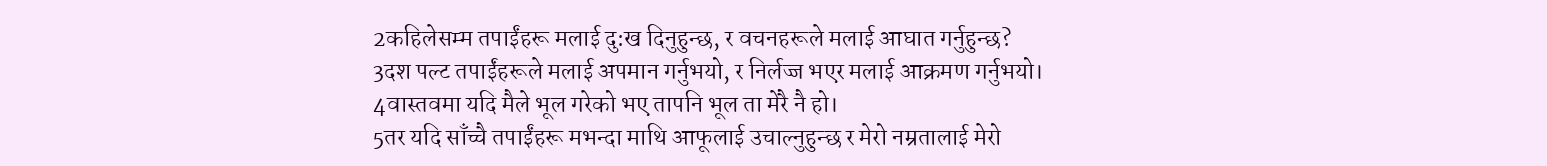2कहिलेसम्म तपाईंहरू मलाई दु:ख दिनुहुन्छ, र वचनहरूले मलाई आघात गर्नुहुन्छ?
3दश पल्ट तपाईंहरूले मलाई अपमान गर्नुभयो, र निर्लज्ज भएर मलाई आक्रमण गर्नुभयो।
4वास्तवमा यदि मैले भूल गरेको भए तापनि भूल ता मेरै नै हो।
5तर यदि साँच्चै तपाईंहरू मभन्दा माथि आफूलाई उचाल्नुहुन्छ र मेरो नम्रतालाई मेरो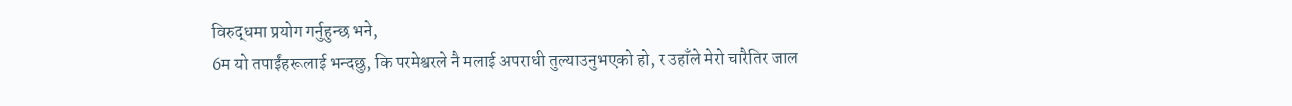विरुद्धमा प्रयोग गर्नुहुन्छ भने,
6म यो तपाईंहरूलाई भन्दछु, कि परमेश्वरले नै मलाई अपराधी तुल्याउनुभएको हो, र उहाँले मेरो चारैतिर जाल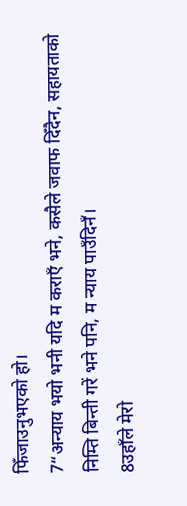फिँजाउनुभएको हो।
7“अन्याय भयो भनी यदि म कराएँ भने, कसैले जवाफ दिँदैन, सहायताको निम्ति बिन्ती गरें भने पनि, म न्याय पाउँदिनँ।
8उहाँले मेरो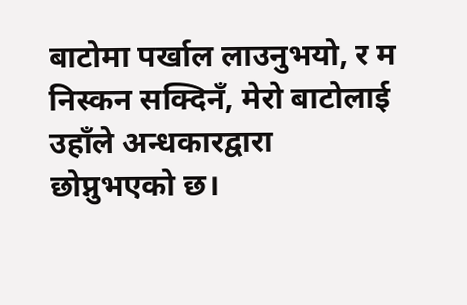बाटोमा पर्खाल लाउनुभयो, र म निस्कन सक्दिनँ, मेरो बाटोलाई उहाँले अन्धकारद्वारा छोप्नुभएको छ।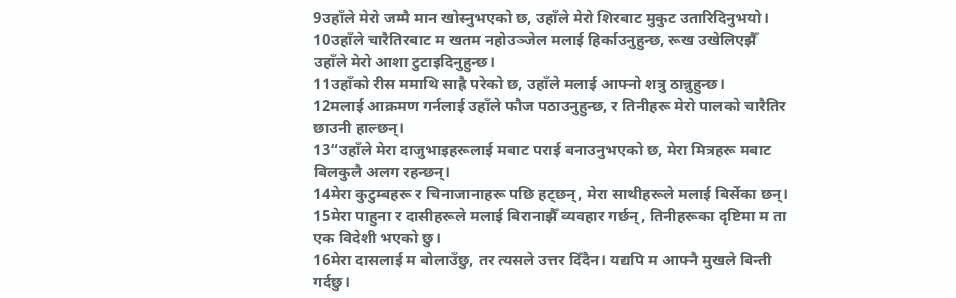9उहाँले मेरो जम्मै मान खोस्नुभएको छ, उहाँले मेरो शिरबाट मुकुट उतारिदिनुभयो।
10उहाँले चारैतिरबाट म खतम नहोउञ्जेल मलाई हिर्काउनुहुन्छ, रूख उखेलिएझैँ उहाँले मेरो आशा टुटाइदिनुहुन्छ।
11उहाँको रीस ममाथि साह्रै परेको छ, उहाँले मलाई आफ्नो शत्रु ठान्नुहुन्छ।
12मलाई आक्रमण गर्नलाई उहाँले फौज पठाउनुहुन्छ, र तिनीहरू मेरो पालको चारैतिर छाउनी हाल्छन्।
13“उहाँले मेरा दाजुभाइहरूलाई मबाट पराई बनाउनुभएको छ, मेरा मित्रहरू मबाट बिलकुलै अलग रहन्छन्।
14मेरा कुटुम्बहरू र चिनाजानाहरू पछि हट्छन्, मेरा साथीहरूले मलाई बिर्सेका छन्।
15मेरा पाहुना र दासीहरूले मलाई बिरानाझैँ व्यवहार गर्छन्, तिनीहरूका दृष्टिमा म ता एक विदेशी भएको छु।
16मेरा दासलाई म बोलाउँछु, तर त्यसले उत्तर दिँदैन। यद्यपि म आफ्नै मुखले बिन्ती गर्दछु।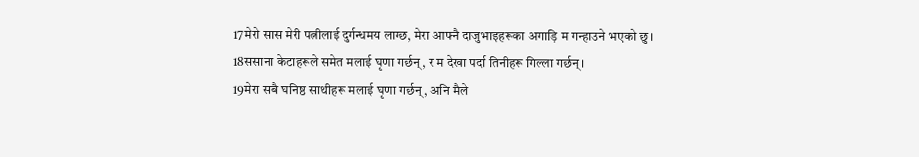17मेरो सास मेरी पत्नीलाई दुर्गन्धमय लाग्छ, मेरा आफ्नै दाजुभाइहरूका अगाड़ि म गन्हाउने भएको छु।
18ससाना केटाहरूले समेत मलाई घृणा गर्छन्, र म देखा पर्दा तिनीहरू गिल्ला गर्छन्।
19मेरा सबै घनिष्ठ साथीहरू मलाई घृणा गर्छन्, अनि मैले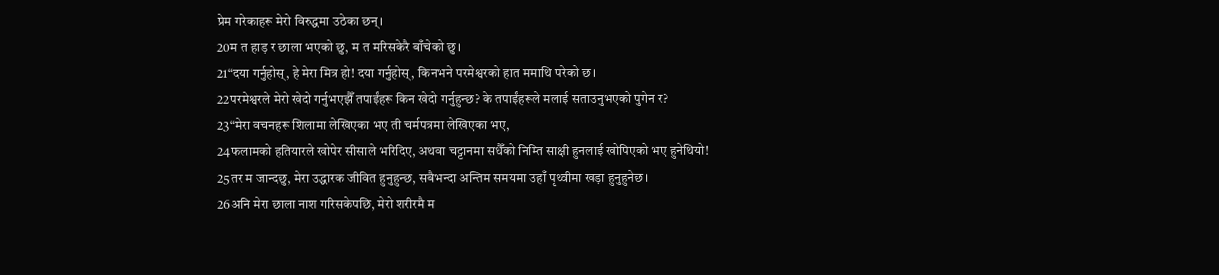प्रेम गरेकाहरू मेरो विरुद्धमा उठेका छन्।
20म त हाड़ र छाला भएको छु, म त मरिसकेरै बाँचेको छु।
21“दया गर्नुहोस्, हे मेरा मित्र हो! दया गर्नुहोस्, किनभने परमेश्वरको हात ममाथि परेको छ।
22परमेश्वरले मेरो खेदो गर्नुभएझैँ तपाईंहरू किन खेदो गर्नुहुन्छ? के तपाईंहरूले मलाई सताउनुभएको पुगेन र?
23“मेरा वचनहरू शिलामा लेखिएका भए ती चर्मपत्रमा लेखिएका भए,
24फलामको हतियारले खोपेर सीसाले भरिदिए, अथवा चट्टानमा सधैँको निम्ति साक्षी हुनलाई खोपिएको भए हुनेथियो!
25तर म जान्दछु, मेरा उद्धारक जीवित हुनुहुन्छ, सबैभन्दा अन्तिम समयमा उहाँ पृथ्वीमा खड़ा हुनुहुनेछ।
26अनि मेरा छाला नाश गरिसकेपछि, मेरो शरीरमै म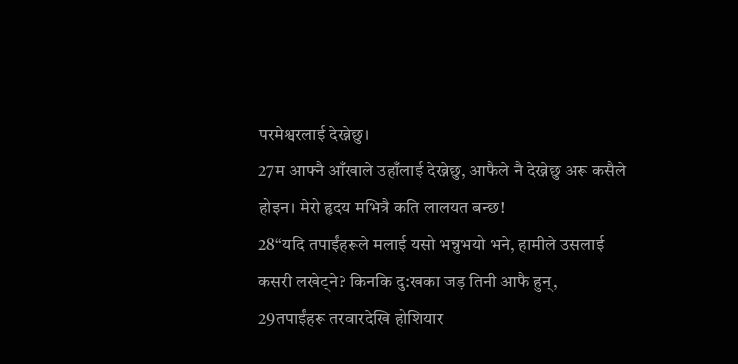परमेश्वरलाई देख्नेछु।
27म आफ्नै आँखाले उहाँलाई देख्नेछु, आफैले नै देख्नेछु अरू कसैले होइन। मेरो हृदय मभित्रै कति लालयत बन्छ!
28“यदि तपाईंहरूले मलाई यसो भन्नुभयो भने, हामीले उसलाई कसरी लखेट्ने? किनकि दु:खका जड़ तिनी आफै हुन्,
29तपाईंहरू तरवारदेखि होशियार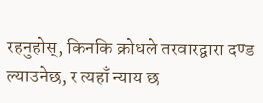रहनुहोस्, किनकि क्रोधले तरवारद्वारा दण्ड ल्याउनेछ, र त्यहाँ न्याय छ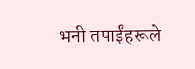भनी तपाईंहरूले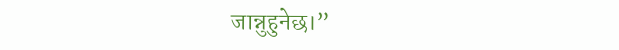जान्नुहुनेछ।”